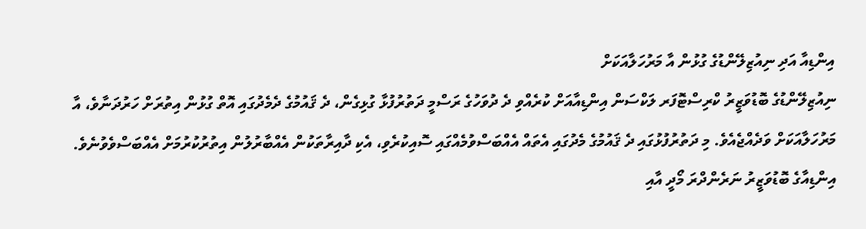އިންޑިއާ އަދި ނިއުޒިލޭންޑުގެ ގުޅުން އާ މަރުހަލާއަކަށް
ނިއުޒިލޭންޑުގެ ބޮޑުވަޒީރު ކްރިސްޓޮފަރ ލަކްސަން އިންޑިއާއަށް ކުރެއްވި ދެ ދުވަހުގެ ރަސްމީ ދަތުރުފުޅާ ގުޅިގެން، ދެ ޤައުމުގެ ދެމެދުގައި އޮތް ގުޅުން އިތުރަށް ހަރުދަނާވެ، އާ މަރުހަލާއަކަށް ވަދެއްޖެއެވެ. މި ދަތުރުފުޅުގައި ދެ ޤައުމުގެ މެދުގައި އެތައް އެއްބަސްވުމެއްގައި ސޮއިކުރެވި، އެކި ދާއިރާތަކުން އެއްބާރުލުން އިތުރުކުރުމަށް އެއްބަސްވެވުނެވެ.
އިންޑިއާގެ ބޮޑުވަޒީރު ނަރެންދްރަ މޯދީ އާއި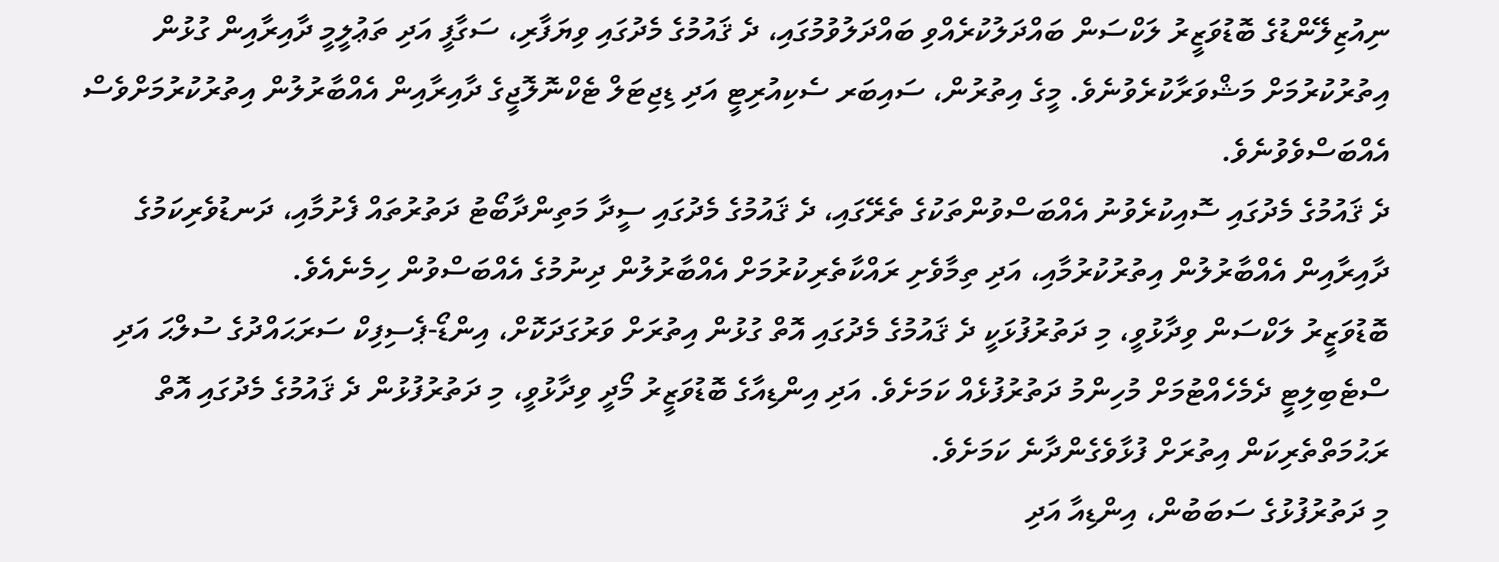ނިއުޒިލޭންޑުގެ ބޮޑުވަޒީރު ލަކްސަން ބައްދަލުކުރެއްވި ބައްދަލުވުމުގައި، ދެ ޤައުމުގެ މެދުގައި ވިޔަފާރި، ސަގާފީ އަދި ތަޢުލީމީ ދާއިރާއިން ގުޅުން އިތުރުކުރުމަށް މަޝްވަރާކުރެވުނެވެ. މީގެ އިތުރުން، ސައިބަރ ސެކިއުރިޓީ އަދި ޑިޖިޓަލް ޓެކްނޮލޮޖީގެ ދާއިރާއިން އެއްބާރުލުން އިތުރުކުރުމަށްވެސް އެއްބަސްވެވުނެވެ.
ދެ ޤައުމުގެ މެދުގައި ސޮއިކުރެވުނު އެއްބަސްވުންތަކުގެ ތެރޭގައި، ދެ ޤައުމުގެ މެދުގައި ސީދާ މަތިންދާބޯޓު ދަތުރުތައް ފެށުމާއި، ދަނޑުވެރިކަމުގެ ދާއިރާއިން އެއްބާރުލުން އިތުރުކުރުމާއި، އަދި ތިމާވެށި ރައްކާތެރިކުރުމަށް އެއްބާރުލުން ދިނުމުގެ އެއްބަސްވުން ހިމެނެއެވެ.
ބޮޑުވަޒީރު ލަކްސަން ވިދާޅުވީ، މި ދަތުރުފުޅަކީ ދެ ޤައުމުގެ މެދުގައި އޮތް ގުޅުން އިތުރަށް ވަރުގަދަކޮށް، އިންޑޯ-ޕެސިފިކް ސަރަޙައްދުގެ ސުލްޙަ އަދި ސްޓެބިލިޓީ ދެމެހެއްޓުމަށް މުހިންމު ދަތުރުފުޅެއް ކަމަށެވެ. އަދި އިންޑިއާގެ ބޮޑުވަޒީރު މޯދީ ވިދާޅުވީ، މި ދަތުރުފުޅުން ދެ ޤައުމުގެ މެދުގައި އޮތް ރަޙުމަތްތެރިކަން އިތުރަށް ފުޅާވެގެންދާނެ ކަމަށެވެ.
މި ދަތުރުފުޅުގެ ސަބަބުން، އިންޑިއާ އަދި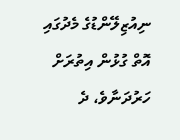ނިއުޒިލޭންޑުގެ މެދުގައި އޮތް ގުޅުން އިތުރަށް ހަރުދަނާވެ، ދެ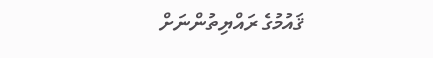ޤައުމުގެ ރައްޔިތުންނަށް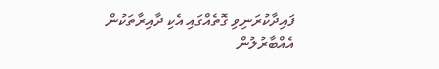ފައިދާކުރަނިވި ގޮތެއްގައި އެކި ދާއިރާތަކުން އެއްބާރުލުން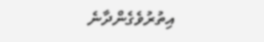އިތުރުވެގެންދާނެ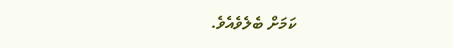ކަމަށް ބެލެވެއެވެ.